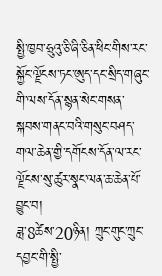སྤྱི་ཁྱབ་ཧྲུའུ་ཅི་ཞི་ཅིན་ཕིང་གིས་རང་སྐྱོང་ལྗོངས་ཏང་ཨུད་དང་སྲིད་གཞུང་གི་ལས་དོན་སྙན་སེང་གསན་སྐབས་གནང་བའི་གསུང་བཤད་གལ་ཆེན་གྱི་དགོངས་དོན་ལ་རང་ལྗོངས་སུ་ཚུར་སྣང་ལན་ཆ་ཆེན་པོ་བྱུང་བ།
ཟླ་8ཚེས་20ཉིན། ཀྲུང་གུང་ཀྲུང་དབྱང་གི་སྤྱི་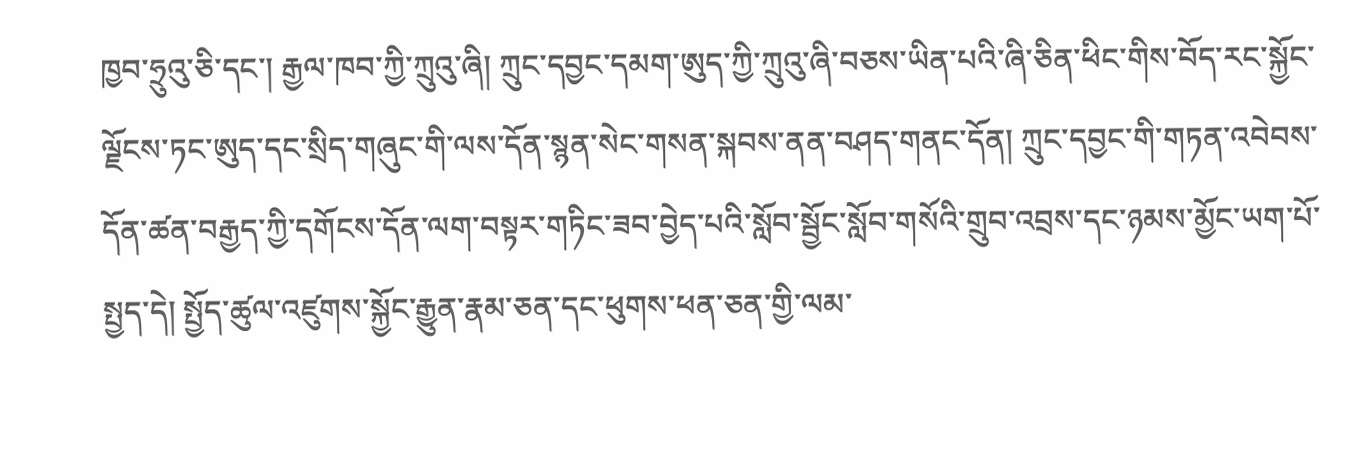ཁྱབ་ཧྲུའུ་ཅི་དང་། རྒྱལ་ཁབ་ཀྱི་ཀྲུའུ་ཞི། ཀྲུང་དབྱང་དམག་ཨུད་ཀྱི་ཀྲུའུ་ཞི་བཅས་ཡིན་པའི་ཞི་ཅིན་ཕིང་གིས་བོད་རང་སྐྱོང་ལྗོངས་ཏང་ཨུད་དང་སྲིད་གཞུང་གི་ལས་དོན་སྙན་སེང་གསན་སྐབས་ནན་བཤད་གནང་དོན། ཀྲུང་དབྱང་གི་གཏན་འབེབས་དོན་ཚན་བརྒྱད་ཀྱི་དགོངས་དོན་ལག་བསྟར་གཏིང་ཟབ་བྱེད་པའི་སློབ་སྦྱོང་སློབ་གསོའི་གྲུབ་འབྲས་དང་ཉམས་མྱོང་ཡག་པོ་སྤྱད་དེ། སྤྱོད་ཚུལ་འཛུགས་སྐྱོང་རྒྱུན་རྣམ་ཅན་དང་ཕུགས་ཕན་ཅན་གྱི་ལམ་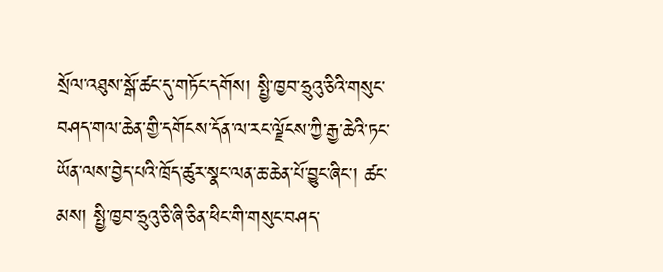སྲོལ་འཐུས་སྒོ་ཚང་དུ་གཏོང་དགོས། སྤྱི་ཁྱབ་ཧྲུའུ་ཅིའི་གསུང་བཤད་གལ་ཆེན་གྱི་དགོངས་དོན་ལ་རང་ལྗོངས་ཀྱི་རྒྱ་ཆེའི་ཏང་ཡོན་ལས་བྱེད་པའི་ཁྲོད་ཚུར་སྣང་ལན་ཆ་ཆེན་པོ་བྱུང་ཞིང་། ཚང་མས། སྤྱི་ཁྱབ་ཧྲུའུ་ཅི་ཞི་ཅིན་ཕིང་གི་གསུང་བཤད་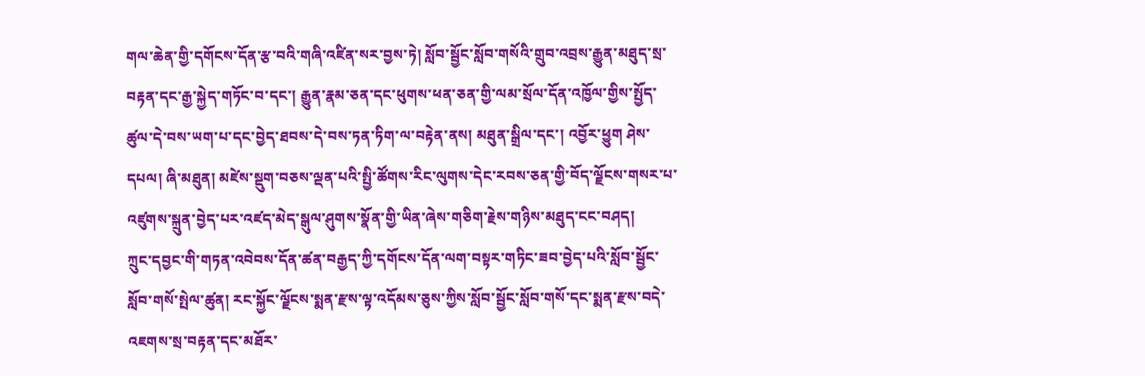གལ་ཆེན་གྱི་དགོངས་དོན་རྩ་བའི་གཞི་འཛིན་སར་བྱས་ཏེ། སློབ་སྦྱོང་སློབ་གསོའི་གྲུབ་འབྲས་རྒྱུན་མཐུད་སྲ་བརྟན་དང་རྒྱ་སྐྱེད་གཏོང་བ་དང་། རྒྱུན་རྣམ་ཅན་དང་ཕུགས་ཕན་ཅན་གྱི་ལམ་སྲོལ་དོན་འཁྱོལ་གྱིས་སྤྱོད་ཚུལ་དེ་བས་ཡག་པ་དང་བྱེད་ཐབས་དེ་བས་ཏན་ཏིག་ལ་བརྟེན་ནས། མཐུན་སྒྲིལ་དང་། འབྱོར་ཕྱུག ཤེས་དཔལ། ཞི་མཐུན། མཛེས་སྡུག་བཅས་ལྡན་པའི་སྤྱི་ཚོགས་རིང་ལུགས་དེང་རབས་ཅན་གྱི་བོད་ལྗོངས་གསར་པ་འཛུགས་སྐྲུན་བྱེད་པར་འཛད་མེད་སྒུལ་ཤུགས་སྣོན་གྱི་ཡིན་ཞེས་གཅིག་རྗེས་གཉིས་མཐུད་ངང་བཤད།
ཀྲུང་དབྱང་གི་གཏན་འབེབས་དོན་ཚན་བརྒྱད་ཀྱི་དགོངས་དོན་ལག་བསྟར་གཏིང་ཟབ་བྱེད་པའི་སློབ་སྦྱོང་སློབ་གསོ་སྤེལ་ཚུན། རང་སྐྱོང་ལྗོངས་སྨན་རྫས་ལྟ་འདོམས་ཅུས་ཀྱིས་སློབ་སྦྱོང་སློབ་གསོ་དང་སྨན་རྫས་བདེ་འཇགས་སྲ་བརྟན་དང་མཐོར་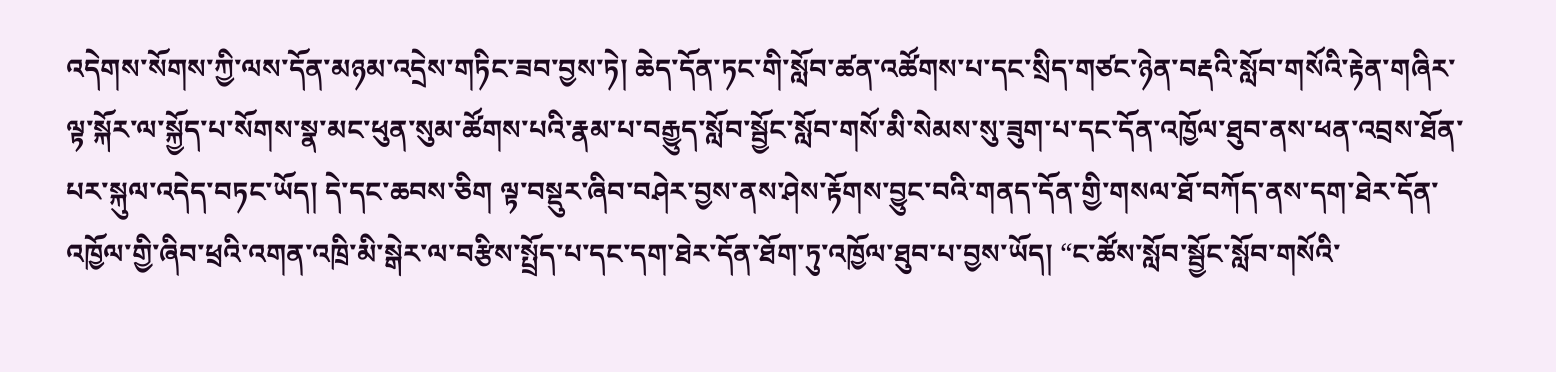འདེགས་སོགས་ཀྱི་ལས་དོན་མཉམ་འདྲེས་གཏིང་ཟབ་བྱས་ཏེ། ཆེད་དོན་ཏང་གི་སློབ་ཚན་འཚོགས་པ་དང་སྲིད་གཙང་ཉེན་བརྡའི་སློབ་གསོའི་རྟེན་གཞིར་ལྟ་སྐོར་ལ་སྐྱོད་པ་སོགས་སྣ་མང་ཕུན་སུམ་ཚོགས་པའི་རྣམ་པ་བརྒྱུད་སློབ་སྦྱོང་སློབ་གསོ་མི་སེམས་སུ་ཟུག་པ་དང་དོན་འཁྱོལ་ཐུབ་ནས་ཕན་འབྲས་ཐོན་པར་སྐུལ་འདེད་བཏང་ཡོད། དེ་དང་ཆབས་ཅིག ལྟ་བསྡུར་ཞིབ་བཤེར་བྱས་ནས་ཤེས་རྟོགས་བྱུང་བའི་གནད་དོན་གྱི་གསལ་ཐོ་བཀོད་ནས་དག་ཐེར་དོན་འཁྱོལ་གྱི་ཞིབ་ཕྲའི་འགན་འཁྲི་མི་སྒེར་ལ་བརྩིས་སྤྲོད་པ་དང་དག་ཐེར་དོན་ཐོག་ཏུ་འཁྱོལ་ཐུབ་པ་བྱས་ཡོད། “ང་ཚོས་སློབ་སྦྱོང་སློབ་གསོའི་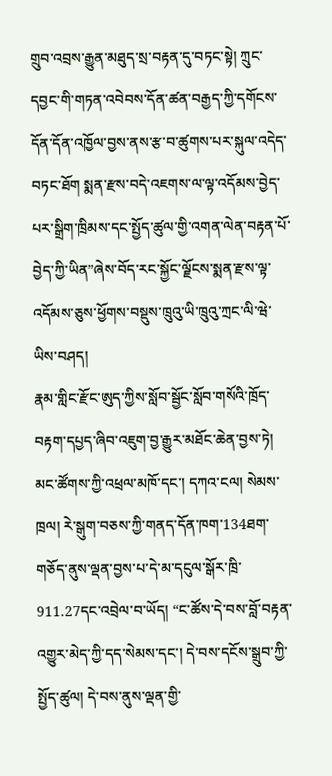གྲུབ་འབྲས་རྒྱུན་མཐུད་སྲ་བརྟན་དུ་བཏང་སྟེ། ཀྲུང་དབྱང་གི་གཏན་འབེབས་དོན་ཚན་བརྒྱད་ཀྱི་དགོངས་དོན་དོན་འཁྱོལ་བྱས་ནས་རྩ་བ་ཚུགས་པར་སྐུལ་འདེད་བཏང་ཐོག སྨན་རྫས་བདེ་འཇགས་ལ་ལྟ་འདོམས་བྱེད་པར་སྒྲིག་ཁྲིམས་དང་སྤྱོད་ཚུལ་གྱི་འགན་ལེན་བརྟན་པོ་བྱེད་ཀྱི་ཡིན”ཞེས་བོད་རང་སྐྱོང་ལྗོངས་སྨན་རྫས་ལྟ་འདོམས་ཅུས་ཕྱོགས་བསྡུས་ཁྲུའུ་ཡི་ཁྲུའུ་ཀྲང་ལི་ཝེ་ཡིས་བཤད།
རྣམ་གླིང་རྫོང་ཨུད་ཀྱིས་སློབ་སྦྱོང་སློབ་གསོའི་ཁྲོད་བརྟག་དཔྱད་ཞིབ་འཇུག་བྱ་རྒྱུར་མཐོང་ཆེན་བྱས་ཏེ། མང་ཚོགས་ཀྱི་འཕྲལ་མཁོ་དང་། དཀའ་ངལ། སེམས་ཁྲལ། རེ་སྒུག་བཅས་ཀྱི་གནད་དོན་ཁག་134ཐག་གཅོད་ནུས་ལྡན་བྱས་པ་དེ་མ་དངུལ་སྒོར་ཁྲི་911.27དང་འབྲེལ་བ་ཡོད། “ང་ཚོས་དེ་བས་བློ་བརྟན་འགྱུར་མེད་ཀྱི་དད་སེམས་དང་། དེ་བས་དངོས་སྒྲུབ་ཀྱི་སྤྱོད་ཚུལ། དེ་བས་ནུས་ལྡན་གྱི་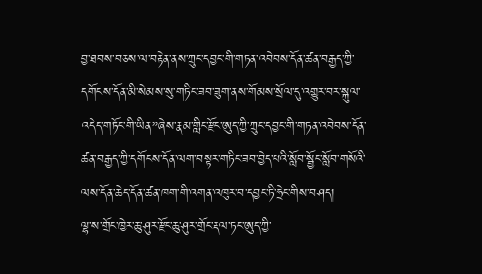བྱ་ཐབས་བཅས་ལ་བརྟེན་ནས་ཀྲུང་དབྱང་གི་གཏན་འབེབས་དོན་ཚན་བརྒྱད་ཀྱི་དགོངས་དོན་མི་སེམས་སུ་གཏིང་ཟབ་ཟུག་ནས་གོམས་སྲོལ་དུ་འགྱུར་བར་སྐུལ་འདེད་གཏོང་གི་ཡིན”ཞེས་རྣམ་གླིང་རྫོང་ཨུད་ཀྱི་ཀྲུང་དབྱང་གི་གཏན་འབེབས་དོན་ཚན་བརྒྱད་ཀྱི་དགོངས་དོན་ལག་བསྟར་གཏིང་ཟབ་བྱེད་པའི་སློབ་སྦྱོང་སློབ་གསོའི་ལས་དོན་ཆེད་དོན་ཚན་ཁག་གི་འགན་འཁུར་བ་དབྱང་ཏི་ཧྲེང་གིས་བཤད།
ལྷ་ས་གྲོང་ཁྱེར་ཆུ་ཤུར་རྫོང་ཆུ་ཤུར་གྲོང་རྡལ་ཏང་ཨུད་ཀྱི་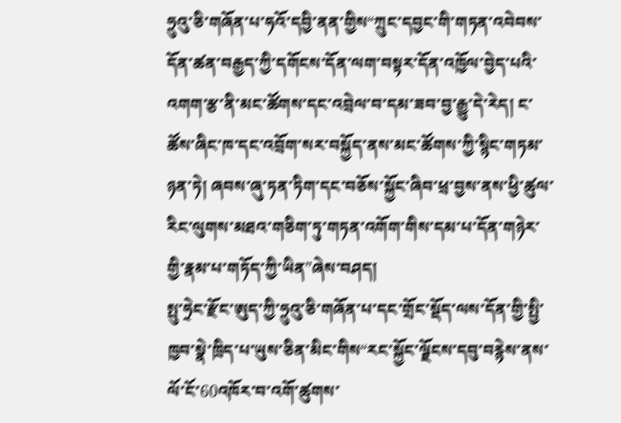ཧྲུའུ་ཅི་གཞོན་པ་ཧའོ་དབྱི་ནན་གྱིས“ཀྲུང་དབྱང་གི་གཏན་འབེབས་དོན་ཚན་བརྒྱད་ཀྱི་དགོངས་དོན་ལག་བསྟར་དོན་འཁྱོལ་བྱེད་པའི་འགག་རྩ་ནི་མང་ཚོགས་དང་འབྲེལ་བ་དམ་ཟབ་བྱ་རྒྱུ་དེ་རེད། ང་ཚོས་ཞིང་ཁ་དང་འབྲོག་སར་བསྐྱོད་ནས་མང་ཚོགས་ཀྱི་སྙིང་གཏམ་ཉན་ཏེ། ཞབས་ཞུ་ཏན་ཏིག་དང་བཅོས་སྐྱོང་ཞིབ་ཕྲ་བྱས་ནས་ཕྱི་ཚུལ་རིང་ལུགས་མཐའ་གཅིག་ཏུ་གཏན་འགོག་གིས་དམ་པ་དོན་གཉེར་གྱི་རྣམ་པ་གཏོད་ཀྱི་ཡིན”ཞེས་བཤད།
སྤུ་ཧྲེང་རྫོང་ཨུད་ཀྱི་ཧྲུའུ་ཅི་གཞོན་པ་དང་གྲོང་སྡོད་ལས་དོན་གྱི་སྤྱི་ཁྱབ་སྣེ་ཁྲིད་པ་ཡུས་ཅིན་མིང་གིས“རང་སྐྱོང་ལྗོངས་དབུ་བརྙེས་ནས་ལོ་ངོ་60འཁོར་བ་འགོ་ཚུགས་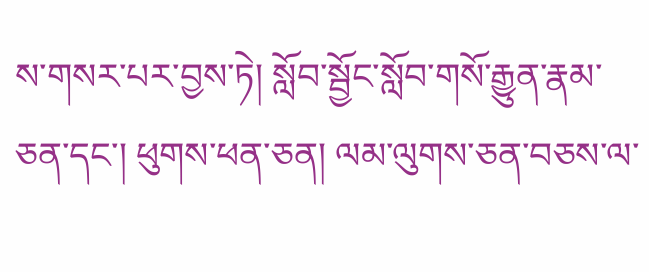ས་གསར་པར་བྱས་ཏེ། སློབ་སྦྱོང་སློབ་གསོ་རྒྱུན་རྣམ་ཅན་དང་། ཕུགས་ཕན་ཅན། ལམ་ལུགས་ཅན་བཅས་ལ་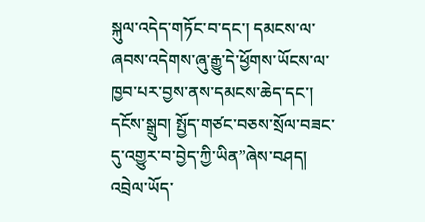སྐུལ་འདེད་གཏོང་བ་དང་། དམངས་ལ་ཞབས་འདེགས་ཞུ་རྒྱུ་དེ་ཕྱོགས་ཡོངས་ལ་ཁྱབ་པར་བྱས་ནས་དམངས་ཆེད་དང་། དངོས་སྒྲུབ། སྤྱོད་གཙང་བཅས་སྲོལ་བཟང་དུ་འགྱུར་བ་བྱེད་ཀྱི་ཡིན”ཞེས་བཤད།
འབྲེལ་ཡོད་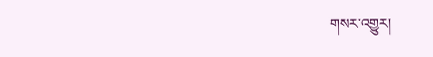གསར་འགྱུར།